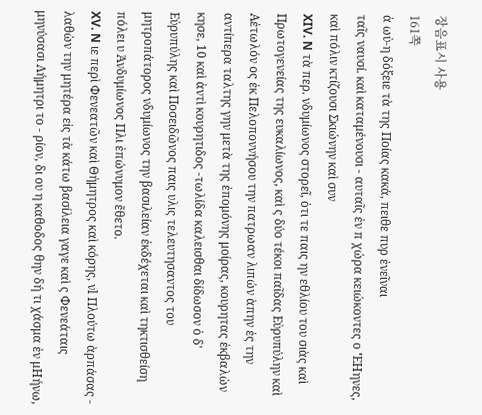장음표시 사용
161쪽
ἀ ωὐ-η δόξειε τὰ της Ποίας κακά, πειθε πυρ ἐνεῖναι
ταῖς ναυσί. καὶ καταμένουσι - αυταῖς ἐν π χώρα κειώκοντες ο 'EHηνες, καὶ πόλιν κτίζουσι Σκιώνην καὶ συν
XIV. N τὰ περ. νδυμίωνος στορεῖ, ὁτι τε παις ην εθλίου του σιὰς καὶ Πρωτογενείας της ευκαλίωνος, καὶ ς δύο τέκοι παῖδας Εὐρυπύλην καὶ Αἐτωλόν ος ἐκ Πελοποννήσου την πατρωαν λιπών ὰπην ἐς την αντίπερα ταλτης γην μετὰ της ἐπομόνης μοίρας, κουρητας ἐκβαλὼν κησε, 10 καὶ ἀντὶ κουρητιδος -τωλίδα καλεισθαι δίδωσον ὁ δ' Εὐρυπύλης καὶ Ποσειδῶνος παις υλις τελευτησαντος του μητροπάτορος νδυμίωνος την βασιλείαν ἐκδέχεται καὶ τηκτισθείση πόλει υ Ἀνδυμίωνος Πλι ἐπώνυμον ἔθετο.
XV. N ιε περὶ Φενεατῶν καὶ Θήμητρος καὶ κόρης, νl Πλούτω ὰρπάσας - λαθὼν την μητέρα εἰς τὰ κάτω βασίλεια γαγε καὶ ς Φενεάταις μηνύσασι Λήμητρι το - ρίον, δι ου η καθοδος θην δή τι χάσμα ἐν μHήνω,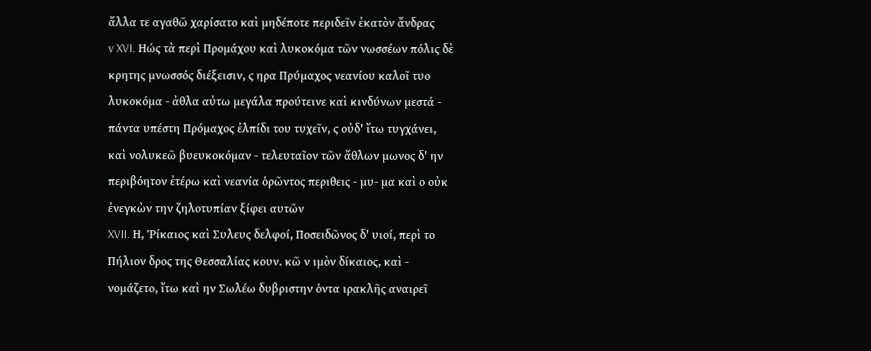ἄλλα τε αγαθῶ χαρίσατο καὶ μηδέποτε περιδεῖν ἐκατὸν ἄνδρας
v XVI. Ηώς τὰ περὶ Προμάχου καὶ λυκοκόμα τῶν νωσσέων πόλις δὲ κρητης μνωσσός διέξεισιν, ς ηρα Πρύμαχος νεανίου καλοῖ τυο λυκοκόμα - ἀθλα αὐτω μεγάλα προύτεινε καὶ κινδύνων μεστά - πάντα υπέστη Πρόμαχος ἐλπίδι του τυχεῖν, ς οὐδ' ἴτω τυγχάνει, καὶ νολυκεῶ βυευκοκόμαν - τελευταῖον τῶν ἄθλων μωνος δ' ην περιβόητον ἐτέρω καὶ νεανία ὁρῶντος περιθεις - μυ- μα καὶ ο οὐκ ἐνεγκὼν την ζηλοτυπίαν ξίφει αυτῶν
XVII. Η, Ῥίκαιος καὶ Συλευς δελφοί, Ποσειδῶνος δ' υιοί, περὶ το Πήλιον δρος της Θεσσαλίας κουν. κῶ ν ιμὸν δίκαιος, καὶ - νομάζετο, ἴτω καὶ ην Σωλέω δυβριστην ὁντα ιρακλῆς αναιρεῖ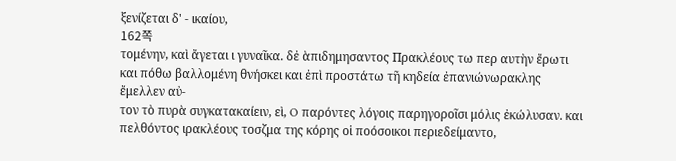ξενίζεται δ' - ικαίου,
162쪽
τομένην, καὶ ἄγεται ι γυναῖκα. δἐ ὰπιδημησαντος Πρακλέους τω περ αυτὴν ἔρωτι και πόθω βαλλομένη θνήσκει και ἐπὶ προστάτω τῆ κηδεία ἐπανιώνωρακλης ἔμελλεν αὐ-
τον τὸ πυρὰ συγκατακαίειν, εὶ, O παρόντες λόγοις παρηγοροῖσι μόλις ἐκώλυσαν. και πελθόντος ιρακλέους τοσζμα της κόρης οἱ ποόσοικοι περιεδείμαντο,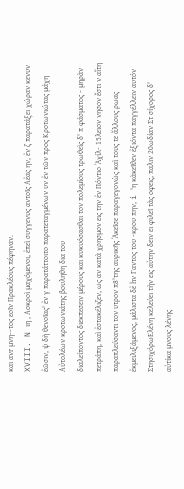και ανr μνη--τος εοῖν Πρακλέους πέφηναν.
XVIII. N ιη , Αοκροὶ μαχόμενοι, ἐπεὶ συγγενυς αντοῖς Αἐας ην, ἐν ζ παρατάξει χώραν κενυν ἐῶσιν, ψ δὴ θενοῖας' ἐν γ παρατάττοιτο παρατεταγμένων υν ἐν τῶν προς Κροτωνιώτας μάχη Αὐτολέων κροτωνιάτης βουληθη δια του
διαλείποντος διεκπεσειν μέρους και κυκυόσασθαι τον πολεμίους τρωθεὶς δ' π φάσματος - μηρὰν πετράπη, καὶ ἐστακέλιζεν, ως αν κατὰ χρησμον εις την ἐν Πόντιο Ἀχίλ- 15λειον νησον ἔστι ν αἴτη παραπλεύσαντι τον υτρον π8'της αυρικῆς Ἀκεῖσε παραγεγονὼς καὶ τους τε ἄλλους ρωας ἐκμειλιξάμενος, μάλιστα δἐ hν Γαντος του -κρου πην, i 'η κὰκεῖθεν ἐξιόντα παγγέλλειν αυτόν ΣτησιχόρωEλένη κελεύει τὴν εις αὐτην δειν ει φιλεῖ τὰς οφεις, παλιν 20ωδίαν Στ σίχορος δ' αὐτίκα μνους λένης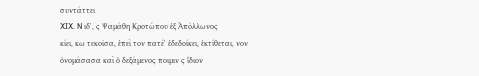συντάττει
XIX. N ιδ', ς Ψαμάθη Κροτώπου ἐξ Ἀπόλλωνος
κίει, κω τεκοῖσα, ἐπεὶ τον πατέ' ἐδεδοίκει, ἐκτίθεται, νον ὀνομάσασα καὶ ὁ δεξάμενος ποιμιν ς ἷδιον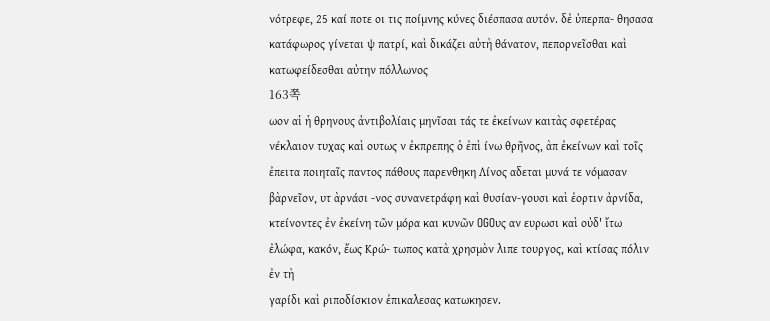νότρεφε, 25 καί ποτε οι τις ποίμνης κύνες διέσπασα αυτόν. δἐ ὐπερπα- θησασα κατάφωρος γίνεται ψ πατρί, καὶ δικάζει αὐτὴ θάνατον, πεπορνεῖσθαι καὶ κατωφείδεσθαι αὐτην πόλλωνος
163쪽
ωον αἱ ἡ θρηνους ἀντιβολίαις μηνῖσαι τάς τε ἐκείνων καιτὰς σφετέρας νέκλαιον τυχας καὶ ουτως ν ἐκπρεπης ὁ ἐπὶ ίνω θρῆνος, ὰπ ἐκείνων καὶ τοῖς ἐπειτα ποιηταῖς παντος πάθους παρενθηκη Λίνος αδεται μυνά τε νόμασαν βὰρνεῖον, υτ ὰρνάσι -νος συνανετράφη καὶ θυσίαν-γουσι καὶ ἐορτιν ἀρνίδα, κτείνοντες ἐν ἐκείνη τῶν μόρα και κυνῶν OGOυς αν ευρωσι καὶ οὐδ' ἴτω ἐλώφα, κακόν, ἔως Κρώ- τωπος κατὰ χρησμὸν λιπε τουργος, καὶ κτίσας πόλιν ἐν τὴ
γαρίδι καὶ ριποδίσκιον ἐπικαλεσας κατωκησεν.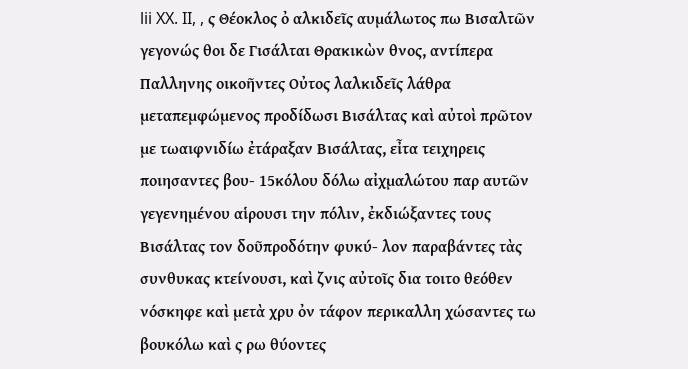lii XX. II, , ς Θέοκλος ὀ αλκιδεῖς αυμάλωτος πω Βισαλτῶν γεγονώς θοι δε Γισάλται Θρακικὼν θνος, αντίπερα Παλληνης οικοῆντες Οὐτος λαλκιδεῖς λάθρα μεταπεμφώμενος προδίδωσι Βισάλτας καὶ αὐτοὶ πρῶτον με τωαιφνιδίω ἐτάραξαν Βισάλτας, εἶτα τειχηρεις ποιησαντες βου- 15κόλου δόλω αἰχμαλώτου παρ αυτῶν γεγενημένου αἱρουσι την πόλιν, ἐκδιώξαντες τους Βισάλτας τον δοῦπροδότην φυκύ- λον παραβάντες τὰς συνθυκας κτείνουσι, καὶ ζνις αὐτοῖς δια τοιτο θεόθεν νόσκηφε καὶ μετὰ χρυ ὀν τάφον περικαλλη χώσαντες τω βουκόλω καὶ ς ρω θύοντες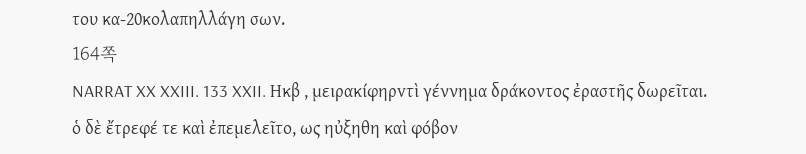του κα-20κολαπηλλάγη σων.
164쪽
NARRAT XX XXIII. 133 XXII. Ηκβ , μειρακίφηρvτὶ γέννημα δράκοντος ἐραστῆς δωρεῖται. ὁ δὲ ἔτρεφέ τε καὶ ἐπεμελεῖτο, ως ηὐξηθη καὶ φόβον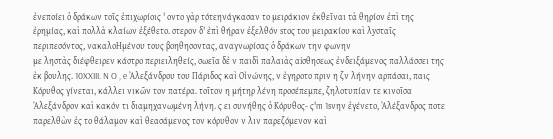ἐνεποίει ὁ δράκων τοῖς ἐπιχωρίοις ' οντο γὰρ τότεηνάγκασαν το μειράκιον ἐκθεῖναι τὰ θηρίον ἐπὶ της ἐρημίας, καὶ πολλὰ κλαίων ἐξέθετο. στερον δ' ἐπὶ θήραν ἐξελθόν sτος του μειρακίου καὶ λyσταῖς περιπεσόντος, νακαλοHμένου τους βοηθησοντας, αναγνωρίσας ὁ δράκων την φωνην
με ληστὰς διέφθειρεν κάστρο περιειληθείς, σωεῖα δἐ ν παιδὶ παλαιὰς αiσθησεως ἐνδειξάμενος παλλάσσει της ἐκ βουλης. 10XXIII. N O , e Ἀλεξάνδρου του Πάριδος καὶ Οἰνώνης, ν ἐγηροτο πριν η ζν λήνην αρπάσαι, παις Κόρυθος γίνεται, κάλλει νικῶν τον πατέρα. τοῖτον η μήτηρ λένη προσέπεμπε, ζηλοτυπίαν τε κινοῖσα Ἀλεξάνδρον καὶ κακόν τι διαμηχανωμένη λήνη. ς ει συνήθης ὁ Κόρυθος- ς'm 1sνην ἐγένετο, Ἀλέξανδρος ποτε παρελθὼν ἐς το θάλαμον καὶ θεασάμενος τον κόρυθον ν λιν παρεζόμενον καὶ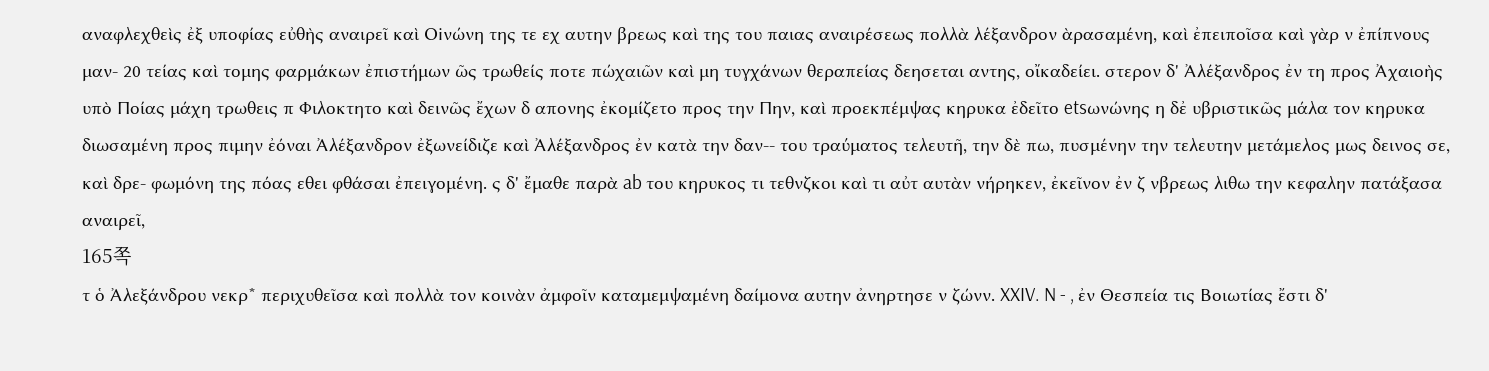αναφλεχθεὶς ἐξ υποφίας εὐθὴς αναιρεῖ καὶ Oiνώνη της τε εχ αυτην βρεως καὶ της του παιας αναιρέσεως πολλὰ λέξανδρον ὰρασαμένη, καὶ ἐπειποῖσα καὶ γὰρ ν ἐπίπνους μαν- 20 τείας καὶ τομης φαρμάκων ἐπιστήμων ῶς τρωθείς ποτε πώχαιῶν καὶ μη τυγχάνων θεραπείας δεησεται αντης, οἴκαδείει. στερον δ' Ἀλέξανδρος ἐν τη προς Ἀχαιοὴς υπὸ Ποίας μάχη τρωθεις π Φιλοκτητο καὶ δεινῶς ἔχων δ απονης ἐκομίζετο προς την Πην, καὶ προεκπέμψας κηρυκα ἐδεῖτο etsωνώνης η δἐ υβριστικῶς μάλα τον κηρυκα διωσαμένη προς πιμην ἐόναι Ἀλέξανδρον ἐξωνείδιζε καὶ Ἀλέξανδρος ἐν κατὰ την δαν-- του τραύματος τελευτῆ, την δὲ πω, πυσμένην την τελευτην μετάμελος μως δεινος σε, καὶ δρε- φωμόνη της πόας εθει φθάσαι ἐπειγομένη. ς δ' ἔμαθε παρὰ ab του κηρυκος τι τεθνζκοι καὶ τι αὐτ αυτὰν νήρηκεν, ἐκεῖνον ἐν ζ νβρεως λιθω την κεφαλην πατάξασα αναιρεῖ,
165쪽
τ ὁ Ἀλεξάνδρου νεκρ* περιχυθεῖσα καὶ πολλὰ τον κοινὰν ἀμφοῖν καταμεμψαμένη δαίμονα αυτην ἀνηρτησε ν ζώνν. XXIV. N - , ἐν Θεσπεία τις Βοιωτίας ἔστι δ'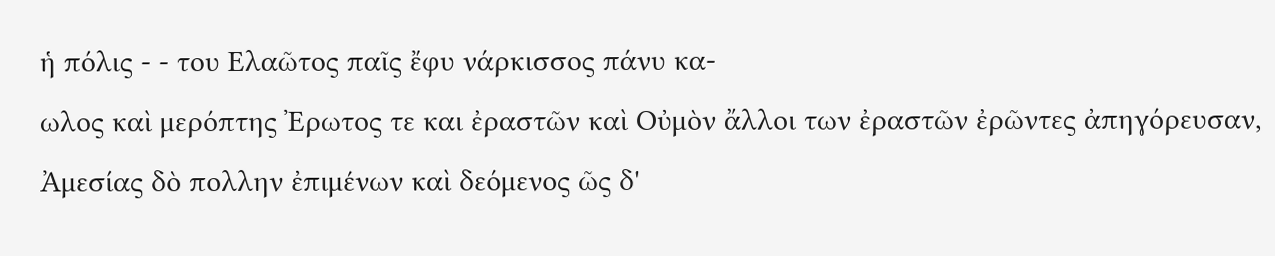ἡ πόλις - - του Ελαῶτος παῖς ἔφυ νάρκισσος πάνυ κα-
ωλος καὶ μερόπτης Ἐρωτος τε και ἐραστῶν καὶ Οὐμὸν ἄλλοι των ἐραστῶν ἐρῶντες ἀπηγόρευσαν, Ἀμεσίας δὸ πολλην ἐπιμένων καὶ δεόμενος ῶς δ'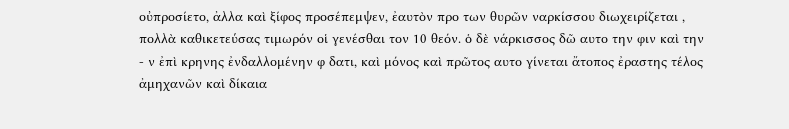οὐπροσίετο, ἀλλα καὶ ξίφος προσέπεμψεν, ἐαυτὸν προ των θυρῶν ναρκίσσου διωχειρίζεται , πολλὰ καθικετεύσας τιμωρόν οἱ γενέσθαι τον 10 θεόν. ὁ δὲ νάρκισσος δῶ αυτο την φιν καὶ την - ν ἐπὶ κρηνης ἐνδαλλομένην φ δατι, καὶ μόνος καὶ πρῶτος αυτο γίνεται ἄτοπος ἐραστης τέλος ἀμηχανῶν καὶ δίκαια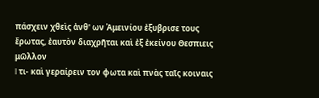πάσχειν χθεὶς ἀνθ' ων Ἀμεινίου ἐξυβρισε τους ἔρωτας, ἐαυτὸν διαχρῆται καὶ ἐξ ἐκείνου Θεσπιεις μῶλλον
l τι- καὶ γεραίρειν τον φωτα καὶ πνὰς ταῖς κοιναις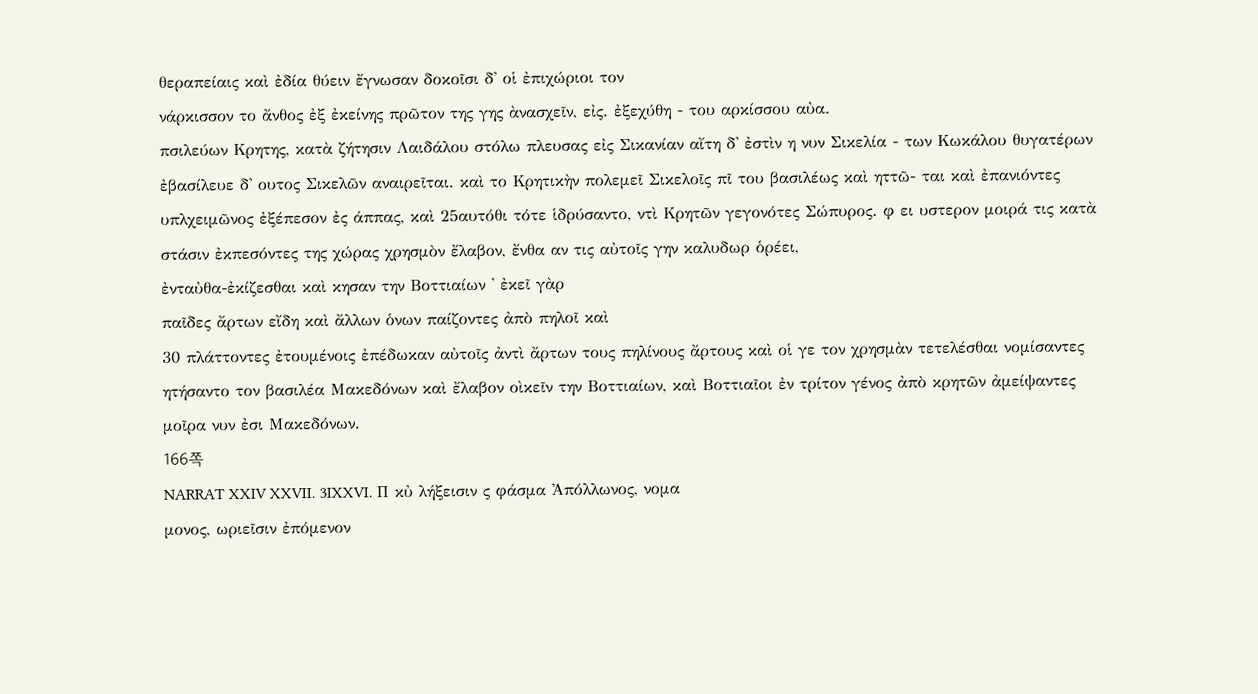θεραπείαις καὶ ἐδία θύειν ἔγνωσαν δοκοῖσι δ' οἱ ἐπιχώριοι τον
νάρκισσον το ἄνθος ἐξ ἐκείνης πρῶτον της γης ὰνασχεῖν, εἰς. ἐξεχύθη - του αρκίσσου αὐα.
πσιλεύων Κρητης, κατὰ ζήτησιν Λαιδάλου στόλω πλευσας εἰς Σικανίαν αἴτη δ' ἐστὶν η νυν Σικελία - των Κωκάλου θυγατέρων ἐβασίλευε δ' ουτος Σικελῶν αναιρεῖται. καὶ το Κρητικὴν πολεμεῖ Σικελοῖς πῖ του βασιλέως καὶ ηττῶ- ται καὶ ἐπανιόντες υπλχειμῶνος ἐξέπεσον ἐς άππας, καὶ 25αυτόθι τότε ἱδρύσαντο, ντὶ Κρητῶν γεγονότες Σώπυρος. φ ει υστερον μοιρά τις κατὰ στάσιν ἐκπεσόντες της χώρας χρησμὸν ἔλαβον, ἔνθα αν τις αὐτοῖς γην καλυδωρ ὁρέει,
ἐνταὐθα-ἐκίζεσθαι καὶ κησαν την Βοττιαίων ' ἐκεῖ γὰρ
παῖδες ἄρτων εἴδη καὶ ἄλλων ὁνων παίζοντες ἀπὸ πηλοῖ καὶ
30 πλάττοντες ἐτουμένοις ἐπέδωκαν αὐτοῖς ἀντὶ ἄρτων τους πηλίνους ἄρτους καὶ οἱ γε τον χρησμὰν τετελέσθαι νομίσαντες ητήσαντο τον βασιλέα Μακεδόνων καὶ ἔλαβον οὶκεῖν την Βοττιαίων, καὶ Βοττιαῖοι ἐν τρίτον γένος ἀπὸ κρητῶν ἀμείψαντες μοῖρα νυν ἐσι Μακεδόνων.
166쪽
NARRAT XXIV XXVII. 3IXXVI. Π κὐ λήξεισιν ς φάσμα Ἀπόλλωνος, νομα
μονος, ωριεῖσιν ἐπόμενον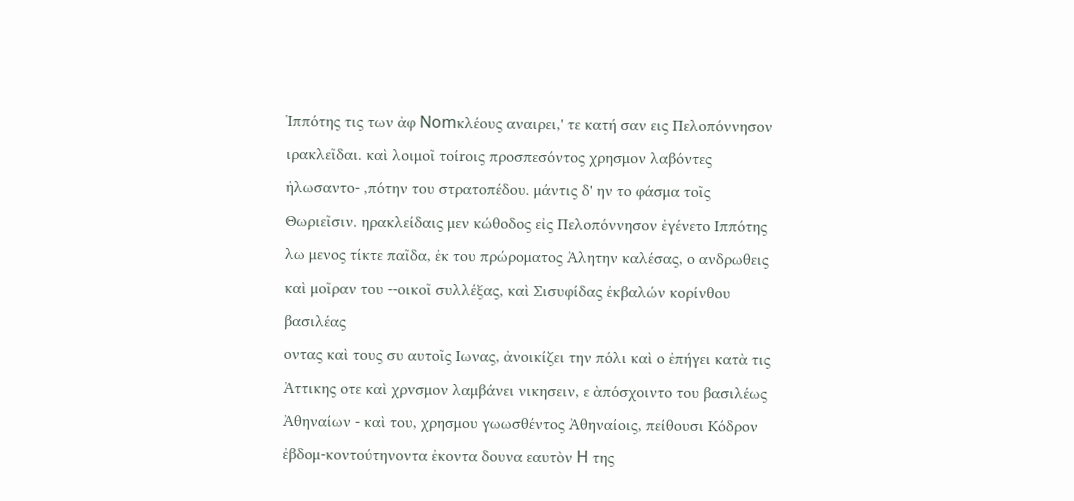Ἱππότης τις των ἀφ Nomκλέους αναιρει,' τε κατή σαν εις Πελοπόννησον ιρακλεῖδαι. καὶ λοιμοῖ τοίrοις προσπεσόντος χρησμον λαβόντες ἡλωσαντο- ,πότην του στρατοπέδου. μάντις δ' ην το φάσμα τοῖς Θωριεῖσιν. ηρακλείδαις μεν κώθοδος εἰς Πελοπόννησον ἐγένετο Iππότης λω μενος τίκτε παῖδα, ἐκ του πρώροματος Ἀλητην καλέσας, ο ανδρωθεις καὶ μοῖραν του --οικοῖ συλλέξας, καὶ Σισυφίδας ἐκβαλών κορίνθου βασιλέας
οντας καὶ τους συ αυτοῖς Ιωνας, ἀνοικίζει την πόλι καὶ ο ἐπήγει κατὰ τις Ἀττικης οτε καὶ χρvσμον λαμβάνει νικησειν, ε ὰπόσχοιντο του βασιλέως Ἀθηναίων - καὶ του, χρησμου γωωσθέντος Ἀθηναίοις, πείθουσι Κόδρον ἐβδομ-κοντούτηνοντα ἐκοντα δουνα εαυτὸν H της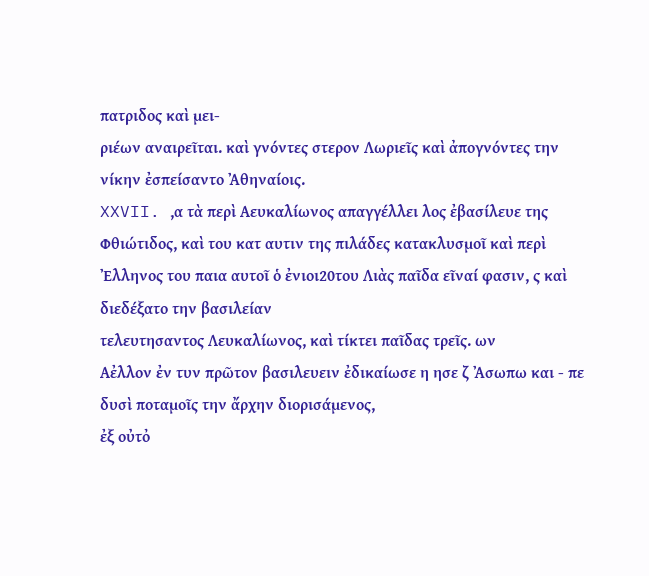πατριδος καὶ μει-
ριέων αναιρεῖται. καὶ γνόντες στερον Λωριεῖς καὶ ἀπογνόντες την νίκην ἐσπείσαντο Ἀθηναίοις.
XXVII. ,α τὰ περὶ Αευκαλίωνος απαγγέλλει λος ἐβασίλευε της Φθιώτιδος, καὶ του κατ αυτιν της πιλάδες κατακλυσμοῖ καὶ περὶ Ἐλληνος του παια αυτοῖ ὁ ἐνιοι20του Λιὰς παῖδα εῖναί φασιν, ς καὶ διεδέξατο την βασιλείαν
τελευτησαντος Λευκαλίωνος, καὶ τίκτει παῖδας τρεῖς. ων
Αἐλλον ἐν τυν πρῶτον βασιλευειν ἐδικαίωσε η ησε ζ Ἀσωπω και - πε δυσὶ ποταμοῖς την ἄρχην διορισάμενος,
ἐξ οὐτὀ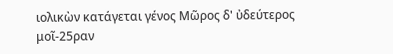ιολικὼν κατάγεται γένος Μῶρος δ' ὐδεύτερος μοῖ-25ραν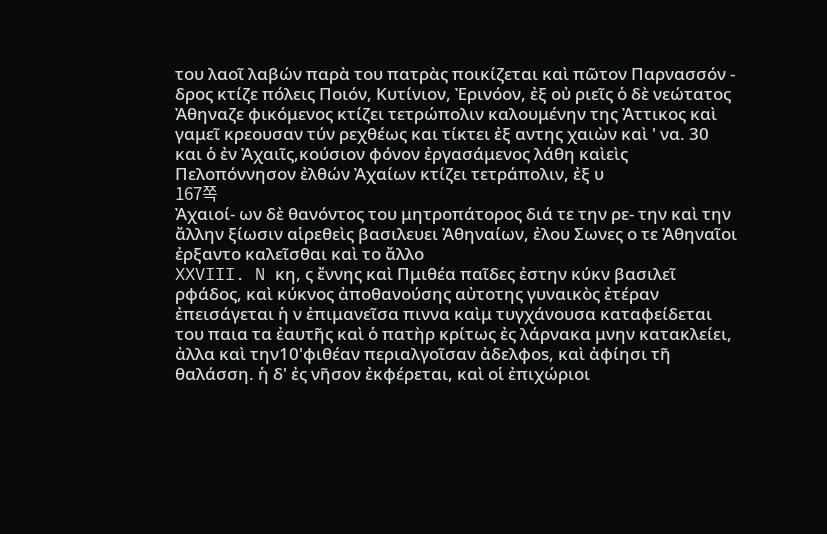του λαοῖ λαβών παρὰ του πατρὰς ποικίζεται καὶ πῶτον Παρνασσόν - δρος κτίζε πόλεις Ποιόν, Κυτίνιον, Ἐρινόον, ἐξ οὐ ριεῖς ὁ δὲ νεώτατος Ἀθηναζε φικόμενος κτίζει τετρώπολιν καλουμένην της Ἀττικος καὶ γαμεῖ κρεουσαν τύν ρεχθέως και τίκτει ἐξ αντης χαιὼν καὶ ' να. 30
και ὁ ἐν Ἀχαιῖς,κούσιον φόνον ἐργασάμενος λάθη καὶεὶς Πελοπόννησον ἐλθών Ἀχαίων κτίζει τετράπολιν, ἐξ υ
167쪽
Ἀχαιοί- ων δὲ θανόντος του μητροπάτορος διά τε την ρε- την καὶ την ἄλλην ξίωσιν αἱρεθεὶς βασιλευει Ἀθηναίων, ἐλου Σωνες ο τε Ἀθηναῖοι ἐρξαντο καλεῖσθαι καὶ το ἄλλο
XXVIII. N κη, ς ἔννης καὶ Πμιθέα παῖδες ἐστην κύκν βασιλεῖ ρφάδος, καὶ κύκνος ἀποθανούσης αὐτοτης γυναικὸς ἐτέραν ἐπεισάγεται ἡ ν ἐπιμανεῖσα πιννα καὶμ τυγχάνουσα καταφείδεται του παια τα ἐαυτῆς καὶ ὁ πατὴρ κρίτως ἐς λάρνακα μνην κατακλείει, ἀλλα καὶ την10'φιθέαν περιαλγοῖσαν ἀδελφοs, καὶ ἀφίησι τῆ θαλάσση. ἡ δ' ἐς νῆσον ἐκφέρεται, καὶ οἱ ἐπιχώριοι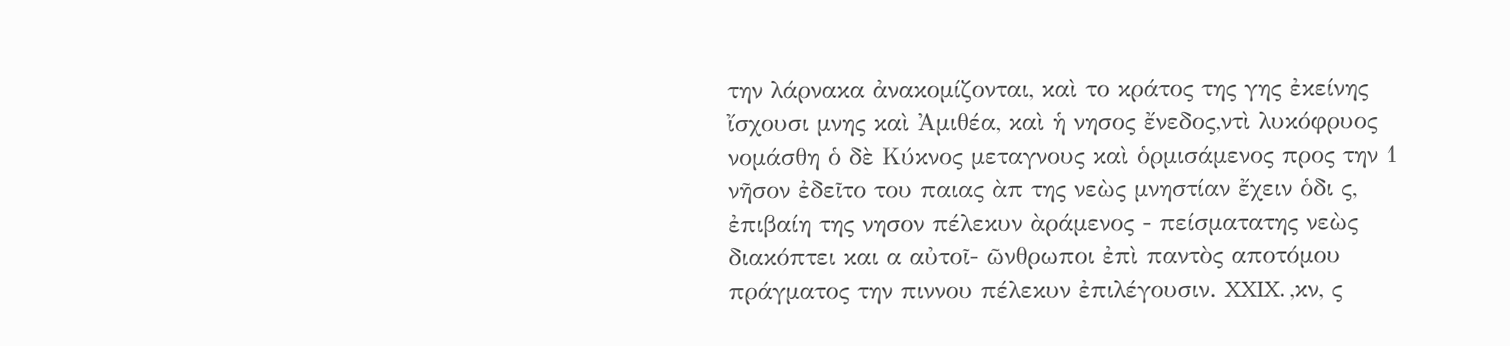την λάρνακα ἀνακομίζονται, καὶ το κράτος της γης ἐκείνης ἴσχουσι μνης καὶ Ἀμιθέα, καὶ ἡ νησος ἔνεδος,ντὶ λυκόφρυος νομάσθη ὁ δὲ Κύκνος μεταγνους καὶ ὁρμισάμενος προς την 1 νῆσον ἐδεῖτο του παιας ὰπ της νεὼς μνηστίαν ἔχειν ὁδι ς, ἐπιβαίη της νησον πέλεκυν ὰράμενος - πείσματατης νεὼς διακόπτει και α αὐτοῖ- ῶνθρωποι ἐπὶ παντὸς αποτόμου πράγματος την πιννου πέλεκυν ἐπιλέγουσιν. XXIX. ,κν, ς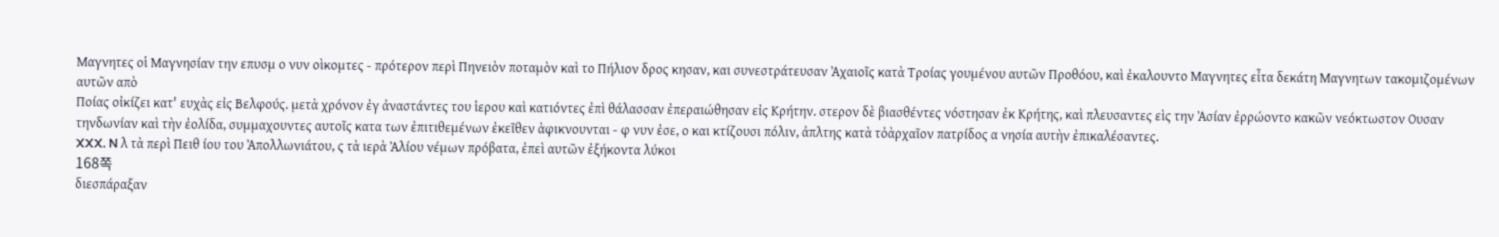Μαγνητες οἱ Μαγνησίαν την επυσμ ο νυν οὶκομτες - πρότερον περὶ Πηνειὸν ποταμὸν καὶ το Πήλιον δρος κησαν, και συνεστράτευσαν Ἀχαιοῖς κατὰ Tροίας γουμένου αυτῶν Προθόου, καὶ ἐκαλουντο Μαγνητες εἶτα δεκάτη Μαγνητων τακομιζομένων αυτῶν απὸ
Ποίας οἰκίζει κατ' ευχὰς εἰς Βελφούς. μετὰ χρόνον ἐγ ἀναστάντες του ἱερου καὶ κατιόντες ἐπὶ θάλασσαν ἐπεραιώθησαν εἰς Κρήτην. στερον δὲ βιασθέντες νόστησαν ἐκ Κρήτης, καὶ πλευσαντες εὶς την Ἀσίαν ἐρρώοντο κακῶν νεόκτωστον Ουσαν τηνδωνίαν καὶ τὴν ἐολίδα, συμμαχουντες αυτοῖς κατα των ἐπιτιθεμένων ἐκεῖθεν ὰφικνουνται - φ νυν ἐσε, ο και κτίζουσι πόλιν, ἀπλτης κατὰ τὀὰρχαῖον πατρίδος α νησία αυτὴν ἐπικαλέσαντες.
XXX. N λ τὰ περὶ Πειθ ίου του Ἀπολλωνιάτου, ς τὰ ιερὰ Ἀλίου νέμων πρόβατα, ἐπεὶ αυτῶν ἐξήκοντα λύκοι
168쪽
διεσπάραξαν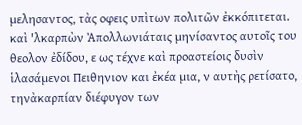μελησαντος, τὰς οφεις υπὶτων πολιτῶν ἐκκόπιτεται. καὶ 'λκαρπὼν Ἀπολλωνιάταις μηνίσαντος αυτοῖς του θεολον ἐδίδου, ε ως τέχνε καὶ προαστείοις δυσὶν ἱλασάμενοι Πειθηνιον και ἐκέα μια, ν αυτὴς ρετίσατο, τηνὰκαρπίαν διέφυγον των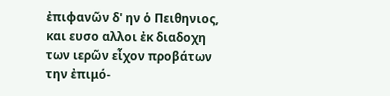ἐπιφανῶν δ' ην ὁ Πειθηνιος, και ευσο αλλοι ἐκ διαδοχη των ιερῶν εἶχον προβάτων την ἐπιμό-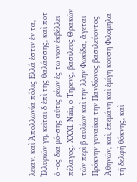λειαν. καὶ Ἀπολλωνία πόλις Ελλά ἐστιν ἐν τα, Ἱλλυριῶν γη, κεῖται δ ἐπὶ της θαλάσσης, καὶ ποτ ὀ -ος δια μό-σης αὐτις ρέων ἐς τω νιον ἐκβέλλει πέλαγος. XXXI. Naia, o Tηρενς, βασιλευς Θρακῶν τῶν περὶ β αυλίων καὶ την λλην Φωκίδα, ἄγεται Πρόκνην γυναῖκα την Πανδίονος βασιλεύοντος Ἀθηνῶν, καὶ, ἐπεμάνη καὶ ἐμίγη κουση Φιλομηλα τῆ δελφὴ θόκνης, καὶ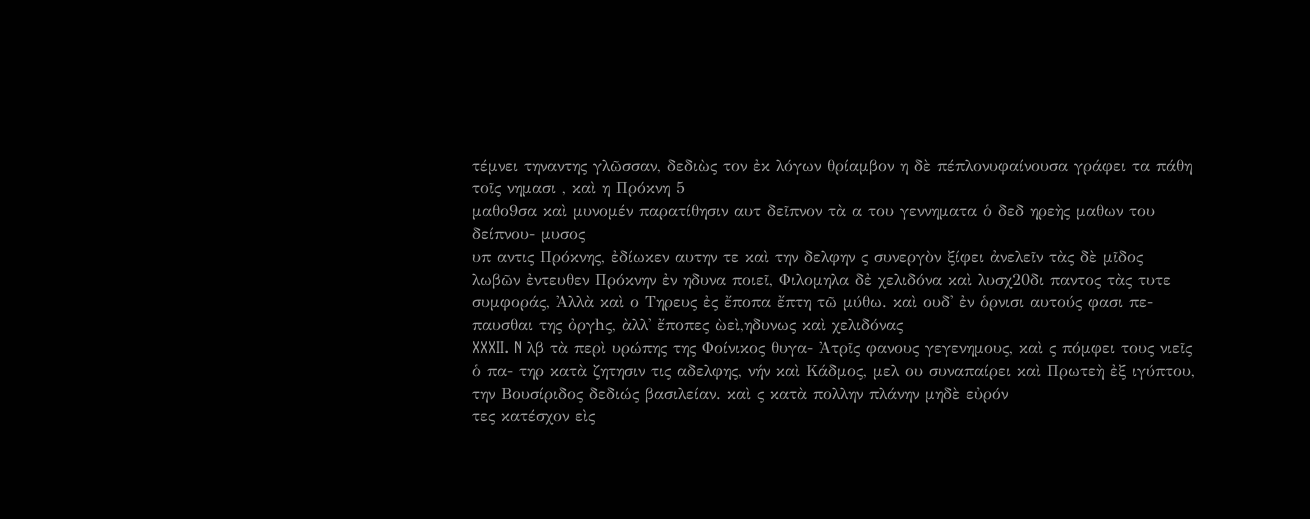τέμνει τηναντης γλῶσσαν, δεδιὼς τον ἐκ λόγων θρίαμβον η δὲ πέπλονυφαίνουσα γράφει τα πάθη τοῖς νημασι , καὶ η Πρόκνη 5
μαθο9σα καὶ μυνομέν παρατίθησιν αυτ δεῖπνον τὰ α του γεννηματα ὁ δεδ ηρεὴς μαθων του δείπνου- μυσος
υπ αντις Πρόκνης, ἐδίωκεν αυτην τε καὶ την δελφην ς συνεργὸν ξίφει ἀνελεῖν τὰς δὲ μῖδος λωβῶν ἐντευθεν Πρόκνην ἐν ηδυνα ποιεῖ, Φιλομηλα δἐ χελιδόνα καὶ λυσχ20δι παντος τὰς τυτε συμφοράς, Ἀλλὰ καὶ ο Tηρευς ἐς ἔποπα ἔπτη τῶ μύθω. καὶ ουδ' ἐν ὁρνισι αυτούς φασι πε- παυσθαι της ὀργhς, ὰλλ' ἔποπες ὼεὶ,ηδυνως καὶ χελιδόνας
XXXII. N λβ τὰ περὶ υρώπης της Φοίνικος θυγα- Ἀτρῖς φανους γεγενημους, καὶ ς πόμφει τους νιεῖς ὁ πα- τηρ κατὰ ζητησιν τις αδελφης, νήν καὶ Κάδμος, μελ ου συναπαίρει καὶ Πρωτεὴ ἐξ ιγύπτου, την Βουσίριδος δεδιώς βασιλείαν. καὶ ς κατὰ πολλην πλάνην μηδὲ εὐρόν
τες κατέσχον εὶς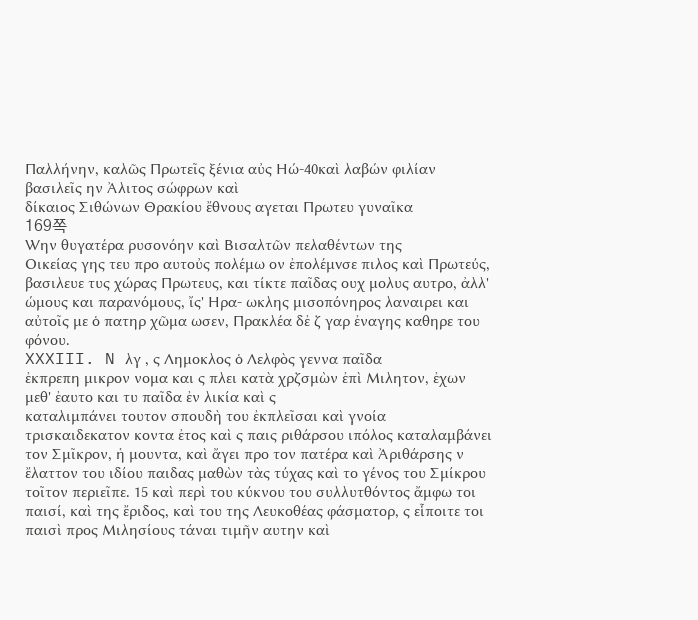Παλλήνην, καλῶς Πρωτεῖς ξένια αὐς Ηώ-40καὶ λαβών φιλίαν βασιλεῖς ην Ἀλιτος σώφρων καὶ
δίκαιος Σιθώνων Θρακίου ἔθνους αγεται Πρωτευ γυναῖκα
169쪽
Wην θυγατέρα ρυσονόην καὶ Βισαλτῶν πελαθέντων της
Οικείας γης τευ προ αυτοὐς πολέμω ον ἐπολέμvσε πιλος καὶ Πρωτεύς, βασιλευε τυς χώρας Πρωτευς, και τίκτε παῖδας ουχ μολυς αυτρο, ἀλλ' ώμους και παρανόμους, ἴς' Ηρα- ωκλης μισοπόνηρος λαναιρει και αὐτοῖς με ὁ πατηρ χῶμα ωσεν, Πρακλέα δἐ ζ γαρ ἐναγης καθηρε του φόνου.
XXXIII. N λγ , ς Λημοκλος ὁ Λελφὸς γεννα παῖδα
ἐκπρεπη μικρον νομα και ς πλει κατὰ χρζσμὼν ἐπὶ Μιλητον, ἐχων μεθ' ἐαυτο και τυ παῖδα ἐν λικία καὶ ς
καταλιμπάνει τουτον σπουδὴ του ἐκπλεῖσαι καὶ γνοία τρισκαιδεκατον κοντα ἐτος καὶ ς παις ριθάρσου ιπόλος καταλαμβάνει τον Σμῖκρον, ἡ μουντα, καὶ ἄγει προ τον πατέρα καὶ Ἀριθάρσης ν ἔλαττον του ιδίου παιδας μαθὼν τὰς τύχας καὶ το γένος του Σμίκρου τοῖτον περιεῖπε. 15 καὶ περὶ του κύκνου του συλλυτθόντος ἄμφω τοι παισί, καὶ της ἔριδος, καὶ του της Λευκοθέας φάσματορ, ς εἷποιτε τοι παισὶ προς Μιλησίους τάναι τιμῆν αυτην καὶ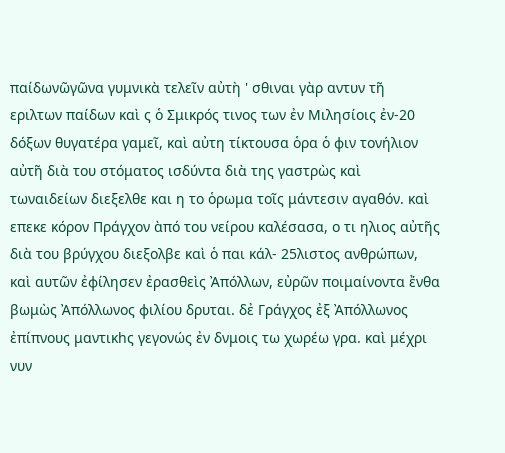παίδωνῶγῶνα γυμνικὰ τελεῖν αὐτὴ ' σθιναι γὰρ αντυν τῆ εριλτων παίδων καὶ ς ὁ Σμικρός τινος των ἐν Μιλησίοις ἐν-20 δόξων θυγατέρα γαμεῖ, καὶ αὐτη τίκτουσα ὁρα ὁ φιν τονήλιον αὐτῆ διὰ του στόματος ισδύντα διὰ της γαστρὼς καὶ τωναιδείων διεξελθε και η το ὁρωμα τοῖς μάντεσιν αγαθόν. καὶ επεκε κόρον Πράγχον ὰπό του νείρου καλέσασα, ο τι ηλιος αὐτῆς διὰ του βρύγχου διεξολβε καὶ ὁ παι κάλ- 25λιστος ανθρώπων, καὶ αυτῶν ἐφίλησεν ἐρασθεὶς Ἀπόλλων, εὐρῶν ποιμαίνοντα ἔνθα βωμὼς Ἀπόλλωνος φιλίου δρυται. δἐ Γράγχος ἐξ Ἀπόλλωνος ἐπίπνους μαντικhς γεγονώς ἐν δνμοις τω χωρέω γρα. καὶ μέχρι νυν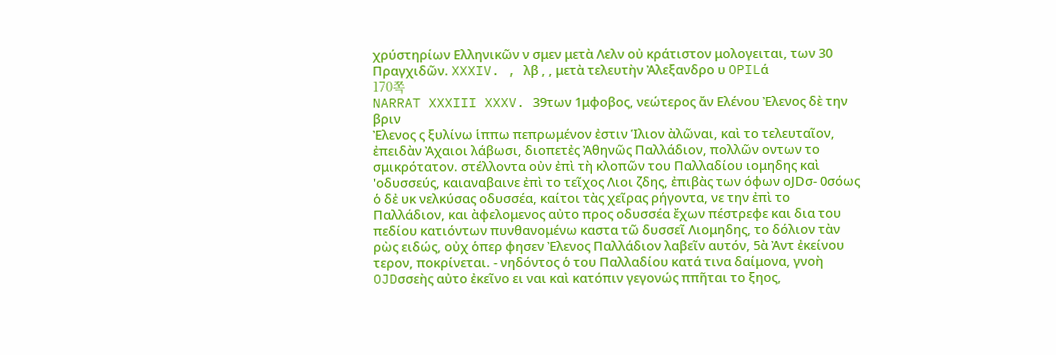χρύστηρίων Ελληνικῶν ν σμεν μετὰ Λελν οὐ κράτιστον μολογειται, των 30 Πραγχιδῶν. XXXIV. , λβ , , μετὰ τελευτὴν Ἀλεξανδρο υ OPILά
170쪽
NARRAT XXXIII XXXV. 39των 1μφοβος, νεώτερος ἄν Ελένου Ἐλενος δὲ την βριν
Ἐλενος ς ξυλίνω ἱππω πεπρωμένον ἐστιν Ἱλιον ὰλῶναι, καὶ το τελευταῖον, ἐπειδὰν Ἀχαιοι λάβωσι, διοπετἐς Ἀθηνῶς Παλλάδιον, πολλῶν οντων το σμικρότατον. στέλλοντα οὐν ἐπὶ τὴ κλοπῶν του Παλλαδίου ιομηδης καὶ 'οδυσσεύς, καιαναβαινε ἐπὶ το τεῖχος Λιοι ζδης, ἐπιβὰς των όφων οJDσ- 0σόως ὁ δἐ υκ νελκύσας οδυσσέα, καίτοι τὰς χεῖρας ρήγοντα, νε την ἐπὶ το Παλλάδιον, και ὰφελομενος αὐτο προς οδυσσέα ἔχων πέστρεφε και δια του πεδίου κατιόντων πυνθανομένω καστα τῶ δυσσεῖ Λιομηδης, το δόλιον τὰν
ρὼς ειδώς, οὐχ ὁπερ φησεν Ἐλενος Παλλάδιον λαβεῖν αυτόν, 5ὰ Ἀντ ἐκείνου τερον, ποκρίνεται. - νηδόντος ὁ του Παλλαδίου κατά τινα δαίμονα, γνοὴ OJDσσεὴς αὐτο ἐκεῖνο ει ναι καὶ κατόπιν γεγονώς ππῆται το ξηος,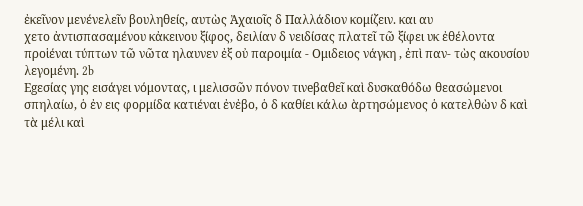ἐκεῖνον μενένελεῖν βουληθείς, αυτὼς Ἀχαιοῖς δ Παλλάδιον κομίζειν. και αυ
χετο ἀντισπασαμένου κἀκεινου ξίφος, δειλίαν δ νειδίσας πλατεῖ τῶ ξίφει υκ ἐθέλοντα προἱέναι τύπτων τῶ νῶτα ηλαυνεν ἐξ οὐ παροιμία - Ομιδειος νάγκη , ἐπὶ παν- τὼς ακουσίου λεγομένη. 2b
Egεσίας γης εισάγει νόμοντας, ι μελισσῶν πόνον τινeβαθεῖ καὶ δυσκαθόδω θεασώμενοι σπηλαίω, ὁ ἐν εις φορμίδα κατιέναι ἐνἐβο, ὁ δ καθίει κάλω ὰρτησώμενος ὁ κατελθὼν δ καὶ τὰ μέλι καὶ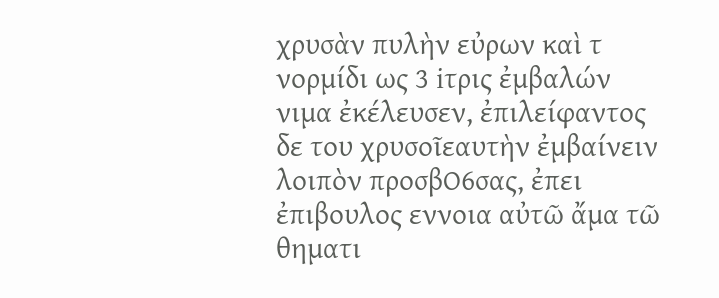χρυσὰν πυλὴν εὐρων καὶ τ νορμίδι ως 3 iτρις ἐμβαλών νιμα ἐκέλευσεν, ἐπιλείφαντος δε του χρυσοῖεαυτὴν ἐμβαίνειν λοιπὸν προσβO6σας, ἐπει ἐπιβουλος εννοια αὐτῶ ἄμα τῶ θηματι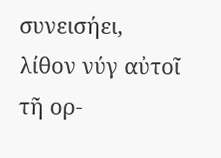συνεισήει, λίθον νύγ αὐτοῖ τῆ ορ-